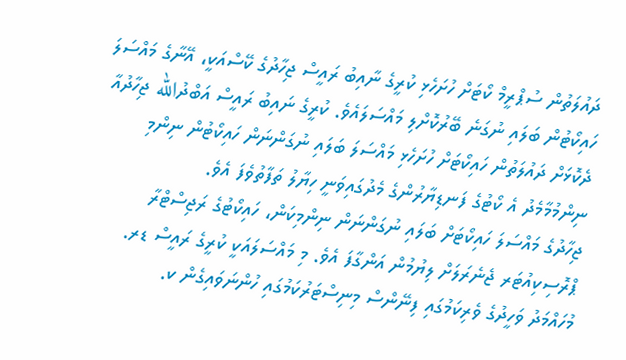ދައުލަތުން ސުޕްރީމް ކޯޓަށް ހުށަހެޅި ކުރީގެ ނާއިބު ރައީސް ޖިހާދުގެ ކޭސްއަކީ، އޭނާގެ މައްސަލަ ހައިކޯޓުން ބަލައި ނުގަނެ ބޭރުކޮށްލި މައްސަލައެވެ. ކުރީގެ ނައިބު ރައީސް އަބްދުالله ޖިހާދުއާ ދެކޮޅަށް ދައުލަތުން ހައިކޯޓަށް ހުށަހެޅި މައްސަލަ ބަލައި ނުގަންނަން ހައިކޯޓުން ނިންމި ނިންމުމާމެދު އެ ކޯޓުގެ ފަނޑިޔާރުންގެ މެދުގައިވަނީ ހިޔާލު ތަފާތުވެފަ އެވެ.
ޖިހާދުގެ މައްސަލަ ހައިކޯޓަށް ބަލައި ނުގަންނަން ނިންމިކަން، ހައިކޯޓުގެ ރަޖިސްޓްރާ ޕްރޮސިކިއުޓަރ ޖެނެރަލަށް ލިޔުމުން އަންގާފަ އެވެ. މި މައްސަލައަކީ ކުރީގެ ރައީސް ޑރ. މުހައްމަދު ވަހީދުގެ ވެރިކަމުގައި ފިނޭންސް މިނިސްޓަރުކަމުގައި ހުންނަވައިގެން ކ.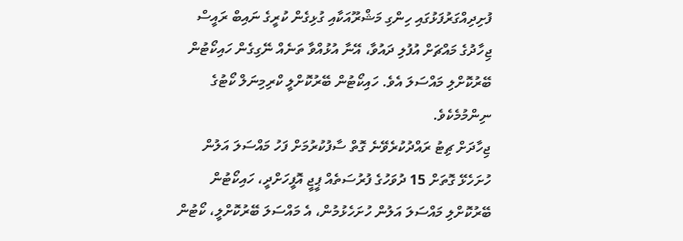ފުށިދިއްގަރުފަޅުގައި ހިންގި މަޝްރޫއަކާއި ގުޅިގެން ކުރީގެ ނައިބް ރައީސް ޖިހާދުގެ މައްޗަށް އުފުލި ދައުވާ، އޭނާ އުޅުއްވާ ތަނެއް ނޭގިގެން ހައިކޯޓުން ބޭރުކޮށްލި މައްސަލަ އެވެ. ހައިކޯޓުން ބޭރުކޮށްލީ ކްރިމިނަލް ކޯޓުގެ ނިންމުމެކެވެ.
ޖިހާދަށް ޗިޓު ރައްދުކުރެވޭނެ ގޮތް ސާފުކުރުމަށް ފަހު މައްސަލަ އަލުން ހުށަހެޅޭ ގޮތަށް 15 ދުވަހުގެ ފުރުސަތެއް ޕީޖީ އޮފީހަށްދީ، ހައިކޯޓުން ބޭރުކޮށްލި މައްސަލަ އަލުން ހުށަހެޅުމުން، އެ މައްސަލަ ބޭރުކޮށްލީ، ކޯޓުން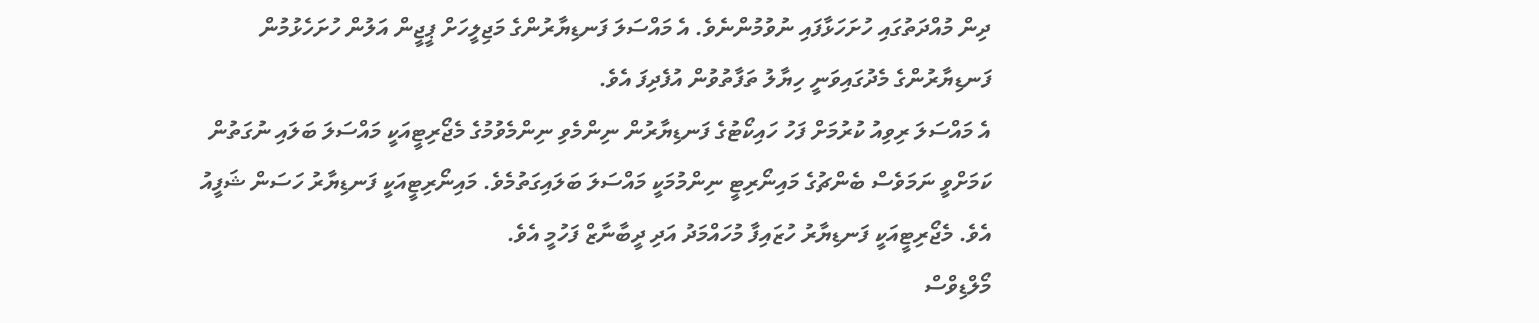ދިން މުއްދަތުގައި ހުށަހަޅާފައި ނުވުމުންނެވެ. އެ މައްސަލަ ފަނޑިޔާރުންގެ މަޖިލީހަށް ޕީޖީން އަލުން ހުށަހެޅުމުން ފަނޑިޔާރުންގެ މެދުގައިވަނީ ހިޔާލު ތަފާތުވުން އުފެދިފަ އެވެ.
އެ މައްސަލަ ރިވިއު ކުރުމަށް ފަހު ހައިކޯޓުގެ ފަނޑިޔާރުން ނިންމެވި ނިންމެވުމުގެ މެޖޯރިޓީއަކީ މައްސަލަ ބަލައި ނުގަތުން ކަމަށްވީ ނަމަވެސް ބެންޗުގެ މައިނޯރިޓީ ނިންމުމަކީ މައްސަލަ ބަލައިގަތުމެވެ. މައިނޯރިޓީއަކީ ފަނޑިޔާރު ހަސަން ޝަފީއު އެވެ. މެޖޯރިޓީއަކީ ފަނޑިޔާރު ހުޒައިފާ މުހައްމަދު އަދި ދީބާނާޒް ފަހުމީ އެވެ.
މޯލްޑިވްސް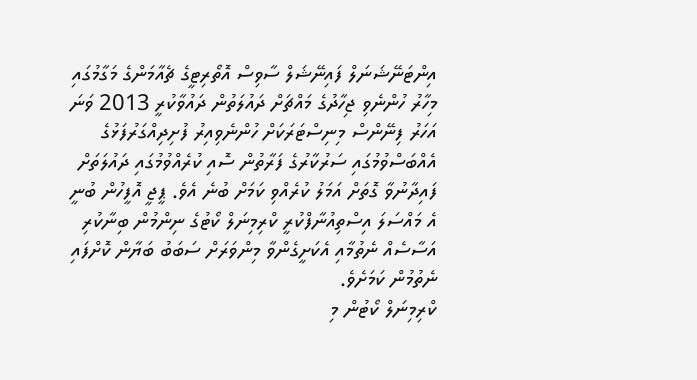އިންޓަނޭޝަނަލް ފައިނޭޝަލް ސާވިސް އޮތޯރިޓީގެ ޗެއާމަންގެ މަގާމުގައި މިހާރު ހުންނެވި ޖިހާދުގެ މައްޗަށް ދައުލަތުން ދައުވާކުރީ 2013 ވަނަ އަހަރު ފިނޭންސް މިނިސްޓަރަކަށް ހުންނެވިއިރު ފުށިދިއްގަރުފަޅުގެ އެއްބަސްވުމުގައި ސަރުކާރުގެ ފަރާތުން ސޮއި ކުރެއްވުމުގައި ދައުލަތަށް ފައިދާނުވާ ގޮތަށް އަމަލު ކުރެއްވި ކަމަށް ބުނެ އެވެ. ޕީޖީ އޮފީހުން ބުނީ އެ މައްސަލަ އިސްތިއުނާފްކުރީ ކްރިމިނަލް ކޯޓުގެ ނިންމުން ބިނާކުރި އަސާސެއް ނެތުމާއި އެކަށީގެންވާ މިންވަރަށް ސަބަބު ބަޔާން ކޮށްފައި ނެތުމުން ކަމަށެވެ.
ކްރިމިނަލް ކޯޓުން މި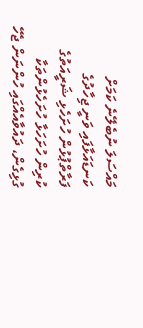މައްސަލަ ނުބެލޭނެ ކަމަށް ކަނޑައަޅާފައި ވަނީ ޖިހާދުގެ ފަރާތްޕުޅުން ހުށަހެޅި ޝަރީއަތުގެ ކުރިން ހުށަހަޅާ ހުށަހެޅުންތަކާ ގުޅިގެން، ދައުވާއެއްގައި ހުންނަން ޖެހޭ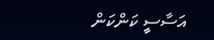އަސާސީ ކަންކަން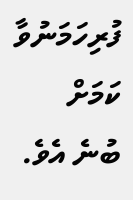ފުރިހަމަނުވާ ކަމަށް ބުނެ އެވެ.